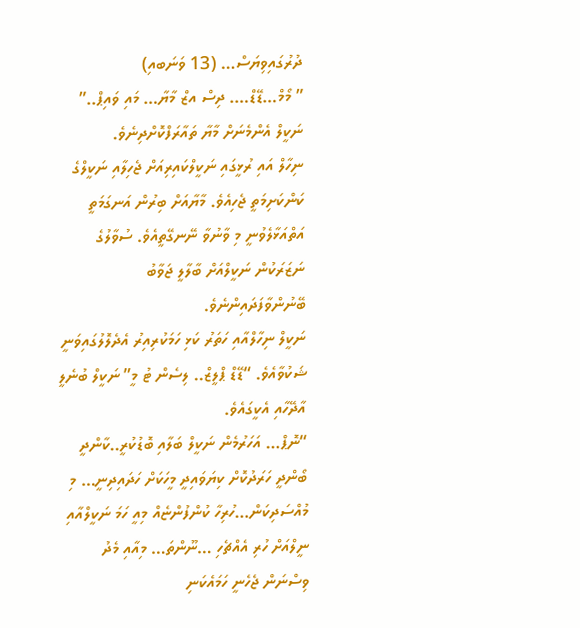ދުރުގައިވިޔަސް… (13 ވަނަބއި)
” މޯމް…ޑޭޑް…. ދިސް އޒް މާޔާ… މައި ވައިޕް..” ނަކީލް އެންމެނަށް މާޔާ ތައާރަފްކޮށްދިނެވެ.
ނިހާލް އައި ރުޅީގައި ނަކީލްކައިރިއަށް ޖެހިލާއި ނަކީލްގެ ކަންކަށިމަތީ ޖެހިއެވެ. މާޔާއަށް ބިރުން އަނގަމަތީ އަތްއަޅާލެވުނީ މި ވާނުވާ ނޭނގޭތީއެވެ. ސުވާލުގެ ނަޒަރަކުން ނަކީލްއަށް ބާލާލީ ޖަވާބު ބޭނުންވާފަދައިންނެވެ.
ނަކީލް ނިހާލްއާއި ހަތަރު ކަޅި ހަމަކުރިއިރު އެދެލޮލުގައިވަނީ ޝަކުވާއެވެ. “ޑޭޑް ޕްލީޒް.. ލިސެން ޓު މީ” ނަކީލް ބުނެލީ އާދޭހާއި އެކީގައެވެ.
“ނޮޕް… އަހަރުމެން ނަކީލް ބަލާއި ބޮޑުކުރީ..ކާންދީ ބޯންދީ ހަރަދުކޮށް ކިޔަވައިދީ މީހަކަށް ހަދައިދިނީ… މި މުއްސަދިކަން…ހުރިހާ ކުންފުންޏެއް މިއީ ހަމަ ނަކީލްއާއި ނީލްއަށް ހުރި އެއްޗެހި …ނޫންތަ… މިއާއި މެދު ވިސްނަން ޖެހެނީ ހަމައެކަނި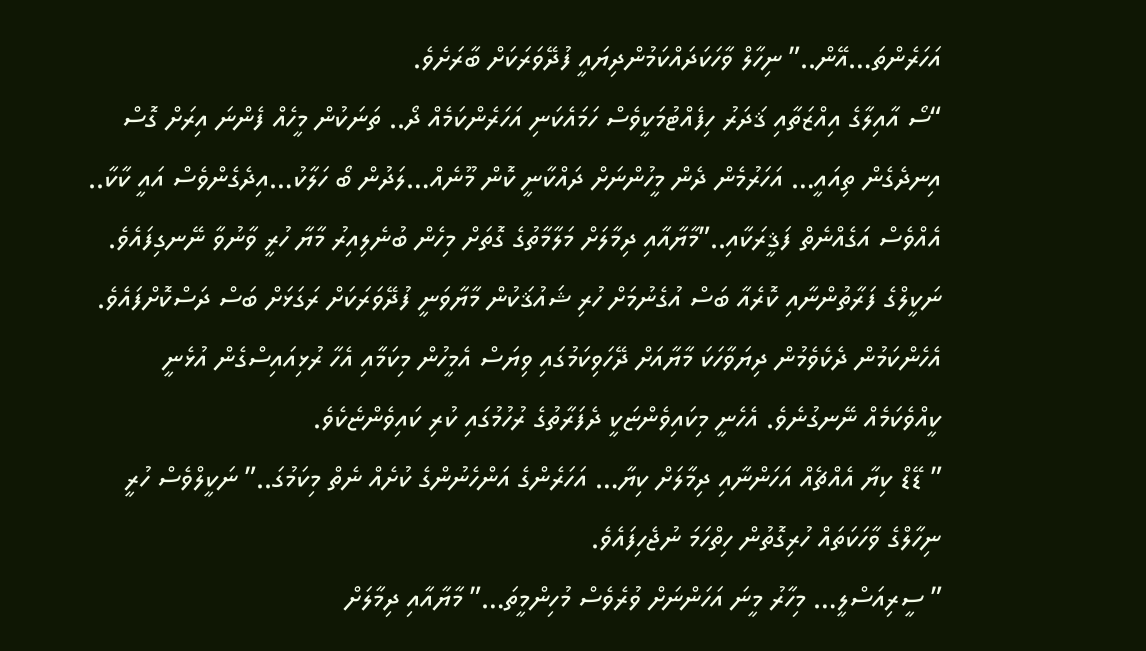އަހަރެންތަ…އޭން..” ނިހާލް ވާހަކަދައްކަމުންދިޔައީ ފުދޭވަރަކަށް ބާރަށެވެ.
“ސޯ އާއިލާގެ އިއްޒަތާއި ޤަދަރު ހިފެއްޓުމަކީވެސް ހަމައެކަނި އަހަރެންކަމެއް ދޯ.. ތަނަކުން މީހެއް ފެންނަ އިރަށް ގޮސް އިނދެގެން ތިއައީ… އަހަރުމެން ދެން މީހުންނަށް ދައްކާނީ ކޮން މޫނެއް…ލަދުން ބޯ ހަލާކު…އިދެގެންވެސް އައީ ކާކާ.. އެއްވެސް އަގެއްނެތް ފަޤީރަކާއި..”މާޔާއާއި ދިމާލަށް މަލާމާތުގެ ގޮތަށް މިހެން ބުނެލިއިރު މާޔާ ހުރީ ވާނުވާ ނޭނގިފައެވެ.
ނަކީލްގެ ފަރާތުންނާއި ކޮރެއާ ބަސް އުގެނުމަށް ހުރި ޝައުޤަކުން މާޔާވަނީ ފުދޭވަރަކަށް ރަގަޅަށް ބަސް ދަސްކޮށްފައެވެ. އެހެންކަމުން ދެކެވެމުން ދިޔަވާހަކަ މާޔާއަށް ދޭހަވިކަމުގައި ވިޔަސް އެމީހުން މިކަމާއި އެހާ ރުޅިއައިސްގެން އުޅެނީ ކީއްވެކަމެއް ނޭނގުނެވެ. އެހެނީ މިކައިވެންޏަކީ ދެފަރާތުގެ ރުހުމުގައި ކުރި ކައިވެންޏެކެވެ.
” ޑޭޑް ކިޔާ އެއްޗެއް އަހަންނާއި ދިމާލަށް ކިޔާ… އަހަރެންގެ އަންހެނުންގެ ކުށެއް ނެތް މިކަމުގަ..” ނަކީލްވެސް ހުރީ ނިހާލްގެ ވާހަކަތައް ހުރިގޮތުން ހިތްހަމަ ނުޖެހިފައެވެ.
” ސީރިއަސްލީ… މިހާރު މީނަ އަހަންނަށް ވުރެވެސް މުހިންމީތަ…” މާޔާއާއި ދިމާލަށް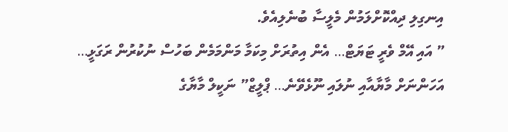އިނގިލި ދިއްކޮށްލަމުން މެލީސާ ބުނެލިއެވެ.
” އައި އޭމް ވެރީ ޓަޔަޓް… އެން އިތުރަށް މިކަމާ މަންމަމެން ބަހުސް ނުކުރުން ރަގަޅީ… އަހަންނަށް މާޔާއާއި ނުލައި ނޫޅެވޭނެ… ޕްލީޒް” ނަކީލް މާޔާގެ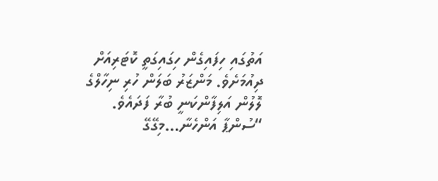އަތުގައި ހިފައިގެން ހިގައިގަތީ ކޮޓަރިއަށް ދިއުމަށެވެ. މަންޒަރު ބަލަން ހުރި ނިހާލްގެ ލޮލުން އަލިފާންކަނީ ބުރާ ފަދައެވެ.
“ސުންޕާ އަންހެނާ…މިގޭގޭ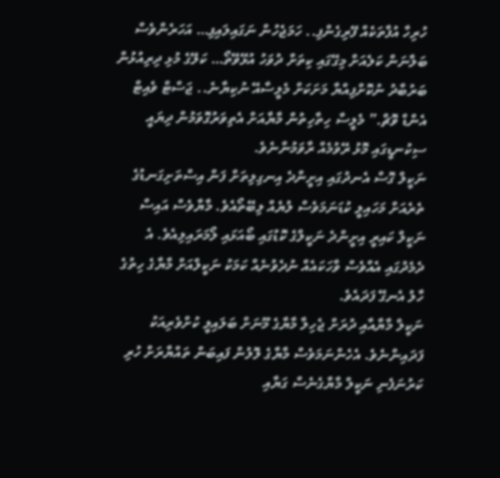ހުރިހާ އުފާތަކެއް ފޭރިގެންފި.. ހަމަޖެހުން ނަގައިލައިފި… އަހަރެންވެސް ބަލާނަން ކަލެއަށް މިގޭގައި ކިތަށް ދުވަހު އުޅޭވޭތޯ… ކަލޭގެ މުޅި ދިރިއުޅުން ބަރުބާދު ނުކޮށްފިއްޔާ މަށަކަށް މެލީސާއޭ ނުކިޔާނެ.. ޖަސްޓް ވެއިޓް އެންޑް ވޮޗް.” މެލީސާ ހިތާހިތުން މާޔާއަށް އެތިވަރުގޮވަމުން ދިޔައީ ސިކުނޑީގައި މޮޅު ރޭވުމެއް ރާވަމުންނެވެ.
ނަކީލް ގޮސް އެނދުގައި އިށީންދެ އިނގިލިތަށް ފަން އިސްތަށިގަނޑުގެ ތެރެއަށް މަހައިލީ ކުޑަނަމަވެސް ލުޔެއް ލިބޭތޯއެވެ. މާޔާވެސް އައިސް ނަކީލް ކައިރީ އިށީންދެ ނަކީލްގެ ކޮޑުގައި ބޯއަޅައި ލޯމަރައިލިއެވެ. އެ ދެމެދުގައި އެއްވެސް ވާހަކައެއް ނުދެވުނެއް ކަމަކު ނަކީލްއަށް މާޔާގެ ހިތުގެ ހާލު އެނގޭ ފަދައެވެ.
ނަކީލް މާޔާއާއި ދުރަށް ޖެހިލާ މާޔާގެ މޫނަށް ބަލައިލީ ކުށްވެރިއަކު ފަދައިންނެވެ. އެހެންނަމަވެސް މާޔާގެ ލޮލުން ފައިބަން ތައްޔާރަށް ހުރި ކަރުނަފެނި ނަކީލް މާޔާގެނެސް ގަޔާއި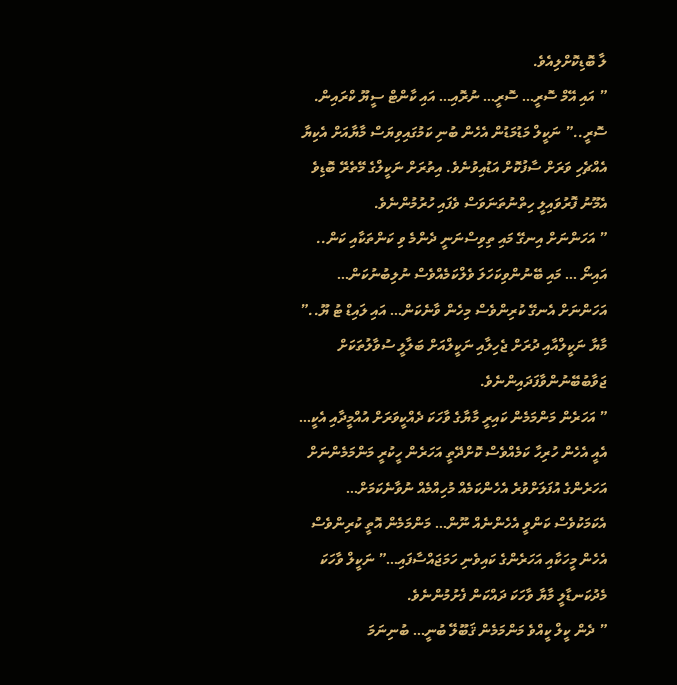ލާ ބޮޑިކޮށްލިއެވެ.
” އައި އޭމް ސޮރީ… ސޮރީ… ނުރޮއި… އައި ކާންޓް ސީޔޫ ކްރައިން. ސޮރީ..” ނަކީލް މަޑުމަޑުން އެހެން ބުނި ކަމުގައިވިޔަސް މާޔާއަށް އެކިޔާ އެއްޗެހި ވަރަށް ސާފުކޮށް އަޑުއިވުނެވެ. އިތުރަށް ނަކީލްގެ މޭތެރޭ ބޮޑިވެ އެމޫނު ފޮރުވައިލީ ހިތްނުތަނަވަސް ވެފައި ހުރުމުންނެވެ.
” އަހަންނަށް އިނގޭ މައި ތިވިސްނަނީ ދެންމެ ވި ކަންތަކާއި ކަން.. އައިނޯ … މައި ބޭނުންވިކަހަލަ ވެލްކަމެއްވެސް ނުލިބުނުކަން… އަހަންނަށް އެނގޭ ކުރިންވެސް މިހެން ވާނެކަން… އައި ލައިޑް ޓު ޔޫ..” މާޔާ ނަކީލްއާއި ދުރަށް ޖެހިލާއި ނަކީލްއަށް ބަލާލީ ސުވާލުތަކަށް ޖަވާބުބޭނުންވާފަދައިންނެވެ.
” އަހަރެން މަންމަމެން ކައިރީ މާޔާގެ ވާހަކަ ދެއްކީވަރަށް އުއްމީދާއި އެކީ… އެއީ އެހެން ހުރިހާ ކަމެއްވެސް ކޮށްދޭތީ އަހަރެން ހީކުރީ މަންމަމެންނަށް އަހަރެންގެ އުފަލަށްވުރެ އެހެންކަމެއް މުހިއްމެއް ނުވާނެކަމަށް… އެކަމަކުވެސް ކަންވީ އެހެންނެއް ނޫން… މަންމަމެން އޮތީ ކުރިންވެސް އެހެން މީހަކާއި އަހަރެންގެ ކައިވެނި ހަމަޖައްސާފައި…” ނަކީލް ވާހަކަ މެދުކަނޑާލީ މާޔާ ވާހަކަ ދައްކަން ފެށުމުންނެވެ.
” ދެން ކީލް ކީއްވެ މަންމަމެން ޤަބޫލޭ ބުނީ… ބުނިނަމަ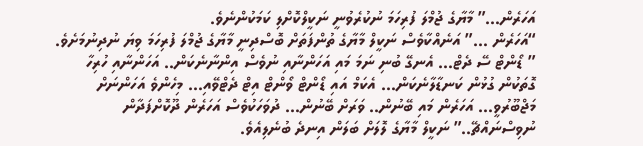އަހަރެން…” މާޔާގެ ޖުމްލަ ފުރިހަމަ ނުކުރެވުނީ ނަކީލްކޮށްލި ކަމަކުންނެވެ.
“އަހަރެން …” އަނެއްކާވެސް ނަކީލް މާޔާގެ ތުންފަތަށް ބޮސްދިނީ މާޔާގެ ޖުމްލަ ފުރިހަމަ ވިޔަ ނުދިނުމަށެވެ.
” ޑޯންޓް ސޭ ދެޓް… އެނގޭ ބުނި ނަމަ މައި އަހަންނާއި ނުވެސް އިންނާނެކަން.. އަހަންނާއި ހުރިހާ ގޮތަކުން ގުޅުން ކަނޑާލާނެކަން… އެކަމް އައި ޑޯންޓް ވޯންޓް އިޓް ދެޓްވޭއި… މިހެންވެ އަހަންނަށް މަޖްބޫރުވީ… އަހަރެން މައި ބޭނުން.. ވަރަށް ބޭނުން… ދުވަހަކުވެސް އަހަރެން ދޫކޮށްފަދާން ނުވިސްނައްޗޭ..” ނަކީލް މާޔާގެ ލޮލަށް ބަލަން އިނދެ ބުނެލިއެވެ.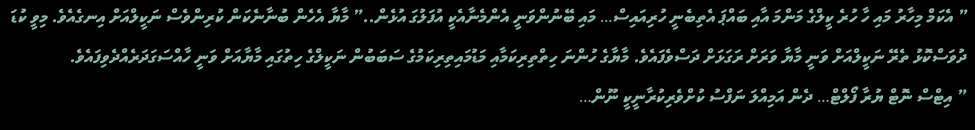” އެކަމް މިހާރު މައި ހާ ހުރެ ކީލްގެ މަންމަ އާއި ބައްޕަ އެތިބެނީ ހުރިއައިސް… މައި ބޭނުންވަނީ އެންމެނާއެކީ އުފަލުގަ އުޅެން..” މާޔާ އެހެން ބުނާނެކަން ކުރިންވެސް ނަކީލްއަށް އިނގެއެވެ. މިވީ ކުޑަ ދުވަސްކޮޅު ތެރޭ ނަކީލްއަށް ވަނީ މާޔާ ވަރަށް ރަގަޅަށް ދަސްވެފައެވެ. މާޔާގެ ހުންނަ ހިތްތިރިކަމާއި މަޑުމައިތިރިކަމުގެ ސަބަބުން ނަކީލްގެ ހިތުގައި މާޔާއަށް ވަނީ ހާއްސަގަދަރެއްދެވިފައެވެ.
” އިޓްސް ނޮޓް ޔުރާ ފޯލްޓް… ދެން އަމިއްލަ ނަފްސު ކުށްވެރިކުރާނީކީ ނޫން…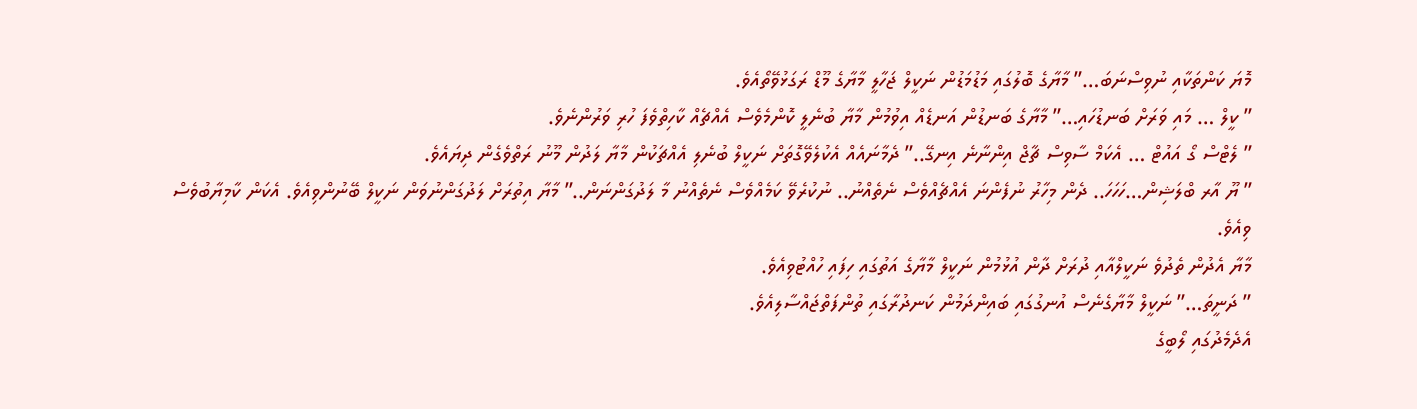މޮޔަ ކަންތަކާއި ނުވިސްނަބަ…” މާޔާގެ ބޮލުގައި މަޑުމަޑުން ނަކީލް ޖަހާލީ މާޔާގެ މޫޑް ރަގަޅުވޭތޯއެވެ.
” ކީލް … މައި ވަރަށް ބަނޑުހައި…” މާޔާގެ ބަނޑުން އަނޑެއް އިވުމުން މާޔާ ބުނެލީ ކޮންމެވެސް އެއްޗެއް ކާހިތްވެފަ ހުރި ވަރުންނެވެ.
” ލެޓްސް ގޯ އައުޓް … އެކަމް ސާވިސް ޗާޖް އިންނާނެ އިނގޭ..” ދެމާނައެއް އެކުލެވޭގޮތަށް ނަކީލް ބުނެލި އެއްޗަކުން މާޔާ ލަދުން މޫނު ރަތްވެގެން ދިޔައެވެ.
” ޔޫ އާރ ބްލަޝިން…ހަހަހަ.. ދެން މިހާރު ނުފެންނަ އެއްޗެއްވެސް ނެތެއްނު.. ނުކުރެވޭ ކަމެއްވެސް ނެތެއްނު މާ ލަދުގަންނަން..” މާޔާ އިތުރަށް ލަދުގަންނުވަން ނަކީލް ބޭނުންވިއެވެ. އެކަން ކާމިޔާބުވެސް ވިއެވެ.
މާޔާ އެދުން ތެދުވެ ނަކީލްއާއި ދުރަށް ދާން އުޅުމުން ނަކީލް މާޔާގެ އަތުގައި ހިފައި ހުއްޓުވިއެވެ.
” ދަނީތަ…” ނަކީލް މާޔާގެނެސް އުނގުގައި ބައިންދަމުން ކަނދުރާގައި ތުންފަތްޖައްސާލިއެވެ.
އެދެމެދުގައި ލޯބީގެ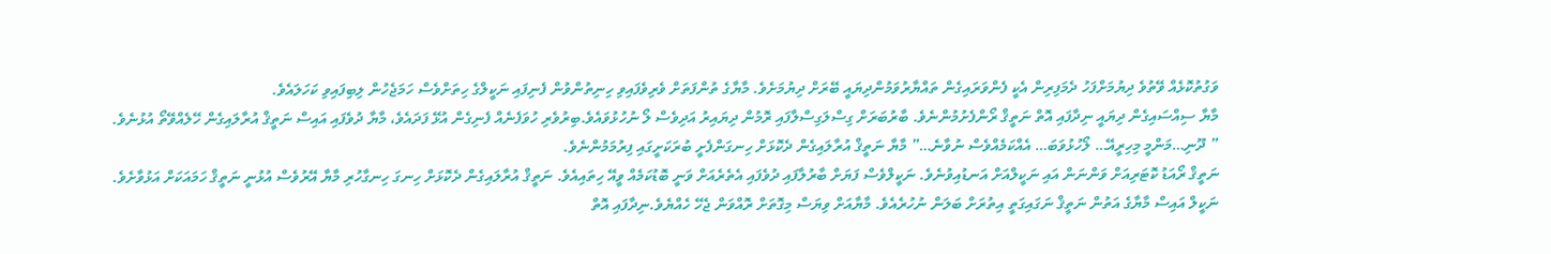ވަގުތުކޮޅެއް ވޭތުވެ ދިޔުމަށްފަހު ދެމަފިރިން އެކީ ފެންވަރައިގެން ތައްޔާރުވަމުންދިޔައީ ބޭރަށް ދިޔުމަށެވެ. މާޔާގެ ތުންފަތަށް ވެރިވެފައިވި ހިނިތުންވުން ފެނިފައި ނަކީލްގެ ހިތަށްވެސް ހަމަޖެހުން ލިބިފައިވި ކަހަލައެވެ.
މާޔާ ސިއްސައިގެން ދިޔައީ ނިދާފައި އޮތް ނަތީޤް ރޯންފެށުމުންނެވެ. ބާރުބަރަށް ގިސްލަގިސްލާފައި ރޮމުން ދިޔައިރު އަދިވެސް ލޯ ނުހުޅުވައެވެ.ބިރުވެރި ހުވަފެނެއް ފެނިގެން އުޅޭ ފަދައެވެ، މާޔާ ދުވެފައި އައިސް ނަތީޤް އުރާލައިގެން ހޭލެއްވޭތޯ އުޅުނެވެ.
” ދޫނި…މަންމީ މިހިރީއޭ… ލޯހުޅުވަބަ… އެއްކަމެއްވެސް ނުވާނެ…” މާޔާ ނަތީޤް އުރާލައިގެން ދެކޮޅަށް ހިނގަންފެށީ ބުރަކަށީގައި ފިރުމަމުންނެވެ.
ނަތީޤް ރޯއަޑު ކޮޓަރިއަށް ވަންނަން އައި ނަކީލްއަށް އަނޑުއިވުނެވެ. ނަކީލްވެސް ފަޔަށް ބާރުލާފައި ދުވެފައި އެތެރެއަށް ވަނީ ބޮޑުކަމެއް ވީއޭ ހިތައިއެވެ. ނަތީޤް އުރާލައިގެން ދެކޮޅަށް ހިނގަ ހިނގާހުރި މާޔާ އޭރުވެސް އުޅުނީ ނަތީޤް ހަމައަކަށް އަޅުވާށެވެ.
ނަކީލް އައިސް މާޔާގެ އަތުން ނަތީޤް ނަގައިގަތީ އިތުރަށް ބަލަން ނުހުރެއެވެ. މާޔާއަށް ވިޔަސް މިގޮތަށް ރޮއްވަން ޖެހޭ ހެއްޔެވެ.ނިދާފައި އޮތް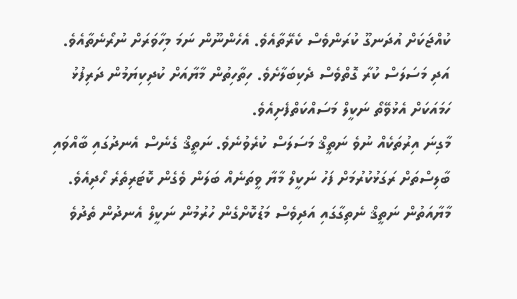ކުއްޖަކަށް އުދަނގޫ ކުރަންވެސް ކެރޭތާއެވެ. އެހެންނޫން ނަމަ މިހާވަރަށް ނުރޯނެތާއެވެ. އަދި މަސަލަސް ކުރާ ގޮތްވެސް ދެކިބަލާށެވެ. ހިތާހިތުން މާޔާއަށް ކުދިކިޔަމުން ދަރިފުޅު ހަމައަކަށް އެޅުވޭތޯ ނަކީލް މަސައްކަތްފެށިއެވެ.
މާގިނަ އިރުތަކެއް ނުވެ ނަތީޤް މަސަލަސް ކުރެވުނެވެ. ނަތީޤް ގެނެސް އެނދުގައި ބާއްވައި ބާލިސްތަށް ރަގަޅުކުރުމަށް ފަހު ނަކީލް މާޔާ ވީތަނެއް ބަލަން ވެގެން ކޮޓަރިތެރެ ހޯދިއެވެ. މާޔާއަތުން ނަތީޤް ނެތިގާގައި އަދިވެސް މަޑުކޮށްގެން ހުރުމުން ނަކީލް އެނދުން ތެދުވެ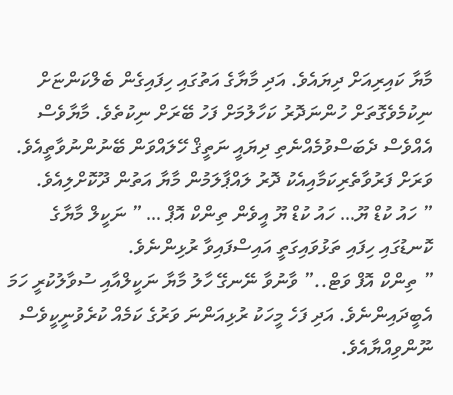މާޔާ ކައިރިއަށް ދިޔައެވެ. އަދި މާޔާގެ އަތުގައި ހިފައިގެން ބެލްކަންޏަށް ނިކުމެވެގޮތަށް ހުންނަދޮރު ކަހާލުމަށް ފަހު ބޭރަށް ނިކުތެވެ. މާޔާވެސް އެއްވެސް ދެބަސްވުމެއްނެތި ދިޔައީ ނަތީޤް ހޭލައްވަން ބޭނުންނުވާތީއެވެ. ވަރަށް ފަރުވާތެރިކަމާއިއެކު ދޮރު ލައްޕާލަމުން މާޔާ އަތުން ދޫކޮށްލިއެވެ.
” ހައު ކުޑް ޔޫ… ހައު ކުޑް ޔޫ އީވެން ތިންކް އޮޕް … ” ނަކީލް މާޔާގެ ކޮނޑުގައި ހިފައި ތަޅުވައިގަތީ އައިސްފައިވާ ރުޅިންނެވެ.
” ތިންކް އޮފް ވަޓް..” ވާނުވާ ނޭނގޭ ހާލު މާޔާ ނަކީލްއާއި ސުވާލުކުރީ ހަމަ އެބީދައިންނެވެ. އަދި ފަހެ މީހަކު ރުޅިއަންނަ ވަރުގެ ކަމެއް ކުރެވުނީކީވެސް ނޫންވިއްޔާއެވެ.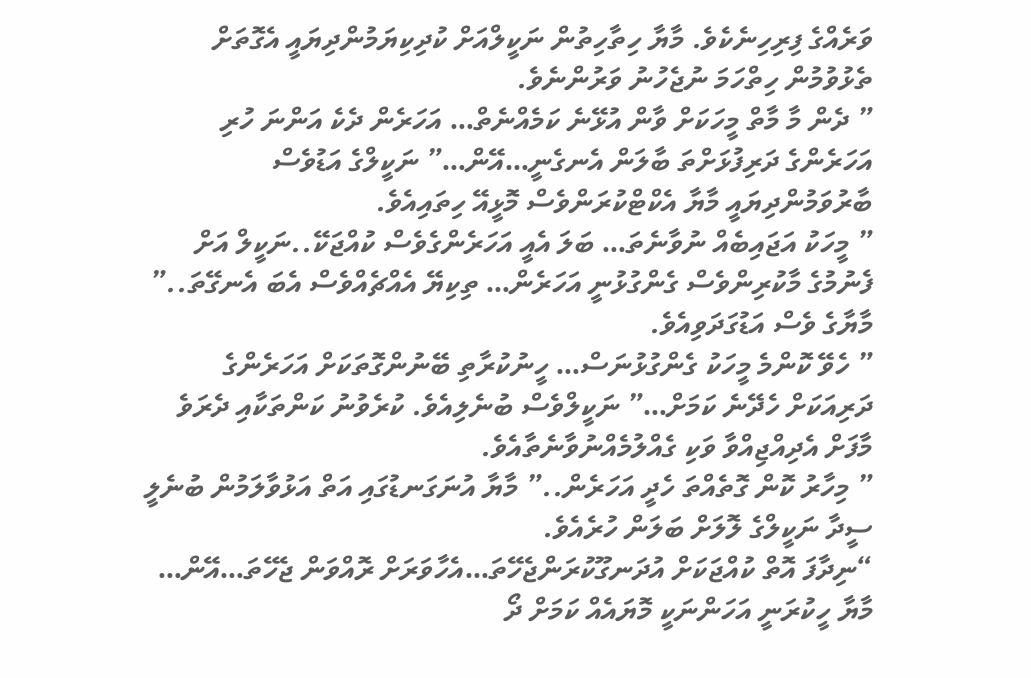ވަރެއްގެ ފިރިހިނެކެވެ. މާޔާ ހިތާހިތުން ނަކީލްއަށް ކުދިކިޔަމުންދިޔައީ އެގޮތަށް ތެޅުވުމުން ހިތްހަމަ ނުޖެހުނު ވަރުންނެވެ.
” ދެން މާ މާތް މީހަކަށް ވާން އުޅޭނެ ކަމެއްނެތް… އަހަރެން ދެކެ އަންނަ ހުރި އަހަރެންގެ ދަރިފުޅަށްތަ ބާލަން އެނގެނީ…އޭން…” ނަކީލްގެ އަޑުވެސް ބާރުވަމުންދިޔައީ މާޔާ އެކްޓްކުރަންވެސް މޮޅީއޭ ހިތައިއެވެ.
” މީހަކު އަޖައިބެއް ނުވާނެތަ… ބަލަ އެއީ އަހަރެންގެވެސް ކުއްޖަކޭ..ނަކީލް އަށް ފެނުމުގެ މާކުރިންވެސް ގެންގުޅުނީ އަހަރެން… ތިކިޔޭ އެއްޗެއްވެސް އެބަ އެނގޭތަ..” މާޔާގެ ވެސް އަޑުގަދަވިއެވެ.
” ހެވޭ ކޮންމެ މީހަކު ގެންގުޅުނަސް… ހީނުކުރާތި ބޭނުންގޮތަކަށް އަހަރެންގެ ދަރިއަކަށް ހެދޭނެ ކަމަށް…” ނަކީލްވެސް ބުނެލިއެވެ. ކުރެވުނު ކަންތަކާއި ދެރަވެ މާފަށް އެދިއްޖިއްވާ ވަކި ގެއްލުމެއްނުވާނެތާއެވެ.
” މިހާރު ކޮން ގޮތެއްތަ ހެދީ އަހަރެން..” މާޔާ އުނަގަނޑުގައި އަތް އަޅުވާލަމުން ބުނެލީ ސީދާ ނަކީލްގެ ލޮލަށް ބަލަން ހުރެއެވެ.
“ނިދާފަ އޮތް ކުއްޖަކަށް އުދަނގޫކުރަންޖެހޭތަ…އެހާވަރަށް ރޮއްވަން ޖެހޭތަ…އޭން… މާޔާ ހީކުރަނީ އަހަންނަކީ މޮޔައެއް ކަމަށް ދޯ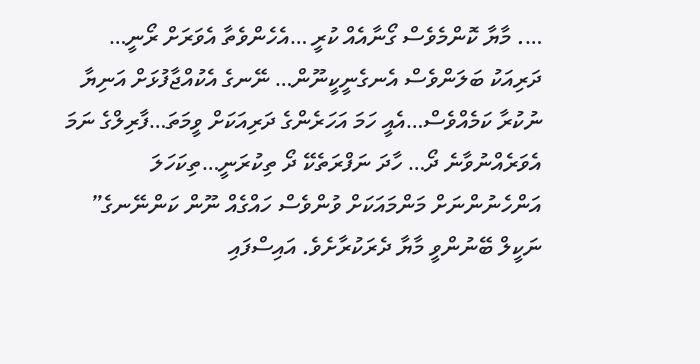…. މާޔާ ކޮންމެވެސް ގޯނާއެއް ކުރީ …އެހެންވެތާ އެވަރަށް ރޯނީ… ދަރިއަކު ބަލަންވެސް އެނގެނީކީނޫން… ނޭނގެ އެކުއްޖާފުޅަށް އަނިޔާ ނުކުރާ ކަމެއްވެސް…އެއީ ހަމަ އަހަރެންގެ ދަރިއަކަށް ވީމަތަ…ފާރިލްގެ ނަމަ އެވަރެއްނުވާނެ ދޯ… ހާދަ ނަފްރަތެކޭ ދޯ ތިކުރަނީ…ތިކަހަލަ އަންހެނުންނަށް މަންމައަކަށް ވުންވެސް ހައްގެއް ނޫން ކަންނޭނގެ” ނަކީލް ބޭނުންވީ މާޔާ ދެރަކުރާށެވެ. އައިސްފައި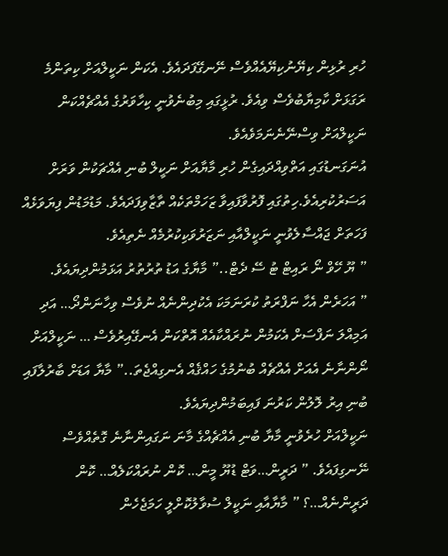ހުރި ރުޅިން ކިޔޭނުކިޔޭއެއްވެސް ނޭނގޭފަދައެވެ. އެކަން ނަކީލްއަށް ކިތަންމެ ރަގަޅަށް ކާމިޔާބުވެސް ވިއެވެ. ރުޅީގައި މިބުނެވުނީ ކިހާވަރުގެ އެއްޗެއްކަން ނަކީލްއަށް ވިސްނޭނެނަމަވެއެވެ.
އުނަގަނޑުގައި އަތްވިއްދައިގެން ހުރި މާޔާއަށް ނަކީލް ބުނި އެއްޗަކުން ވަރަށް އަސަރުކުރިއެވެ.ހިތުގައި ފޮރުވާފައިވާ ޒަހަމްތަކެއް ތާޒާވިފަދައެވެ. މަޑުމަޑުން ފިޔަވަޅެއް ފަހަތަށް ޖައްސާލެވުނީ ނަކީލްއާއި ނަޒަރުވަކިކުރުމެއް ނެތިއެވެ.
” ޔޫ ހޭވް ނޯ ރައިޓް ޓު ސޭ ދެޓް..” މާޔާގެ އަޑު ތުރުތުރު އަޅަމުންދިޔައެވެ.
” އަހަރެން އެހާ ނަފްރަތު ކުރަނަމަކަ އެކުދިންނެއް ނުވެސް ވިހާނަންދޯ… އަދި އަމިއްލަ ނަފްސަށް އެކަމުން ނުރައްކާއެއް އޮތްކަން އެނގޭއިރުވެސް … ނަކީލްއަށް ނޯންނާނެ އެއަށް އެއްޗެއް ބުނުމުގެ ހައްޤެއް އެނގިއްޖެތަ..” މާޔާ އަޑަށް ބާރުލާފައި ބުނި އިރު ލޮލުން ކަރުނަ ފައިބަމުންދިޔައެވެ.
ނަކީލްއަށް ހުރެވުނީ މާޔާ ބުނި އެއްޗެއްގެ މާނަ ނަގައިންނާނެ ގޮތެއްވެސް ނޭނގިފައެވެ. ” ދަރީން…ވަޓް ޑުޔޫ މީން… ކޮން ނުރައްކަލެއް… ކޮން ދަރީންނެއް…؟ ” މާޔާއާއި ނަކީލް ސުވާލުކޮށްލީ ހަމަޖެހެން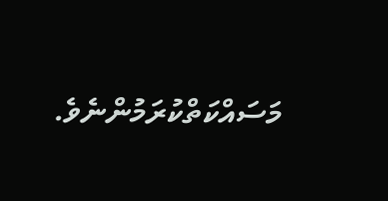މަސައްކަތްކުރަމުންނެވެ.